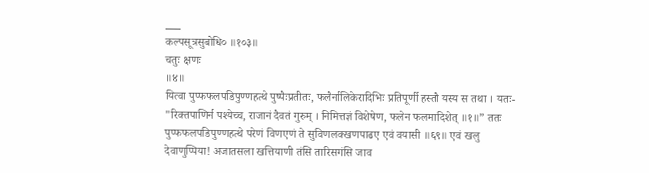___
कल्पसूत्रसुबोधि० ॥१०३॥
चतुः क्षणः
॥४॥
यित्वा पुप्फफलपडिपुण्णहत्थे पुष्पैःप्रतीतः, फलैर्नालिकेरादिभिः प्रतिपूर्णी हस्तौ यस्य स तथा । यतः- "रिक्तपाणिर्न पश्येच्च, राजानं दैवतं गुरुम् । निमित्तज्ञं विशेषेण, फलेन फलमादिशेत् ॥१॥” ततः
पुप्फफलपडिपुण्णहत्थे परेणं विणएणं ते सुविणलक्खणपाढए एवं वयासी ॥६९॥ एवं खलु देवाणुप्पिया! अजातसला खत्तियाणी तंसि तारिसगंसि जाव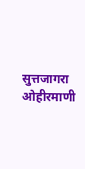सुत्तजागरा ओहीरमाणी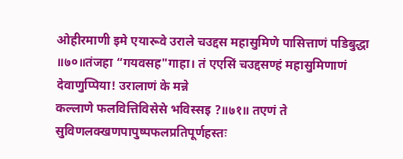ओहीरमाणी इमे एयारूवे उराले चउद्दस महासुमिणे पासित्ताणं पडिबुद्धा ॥७०॥तंजहा “गयवसह"गाहा। तं एएसिं चउद्दसण्हं महासुमिणाणं देवाणुप्पिया! उरालाणं के मन्ने
कल्लाणे फलवित्तिविसेसे भविस्सइ ?॥७१॥ तएणं ते सुविणलक्खणपापुष्पफलप्रतिपूर्णहस्तः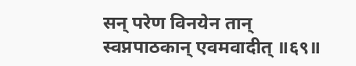सन् परेण विनयेन तान् स्वप्नपाठकान् एवमवादीत् ॥६९॥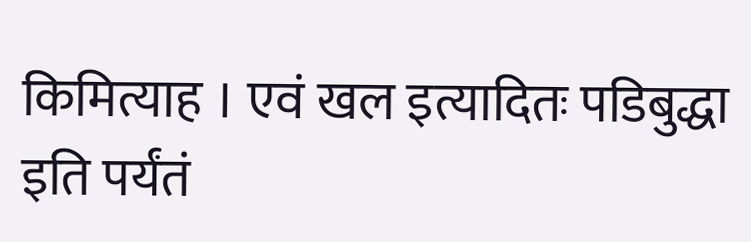किमित्याह । एवं खल इत्यादितः पडिबुद्धा इति पर्यंतं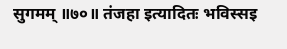सुगमम् ॥७०॥ तंजहा इत्यादितः भविस्सइ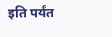इति पर्यंत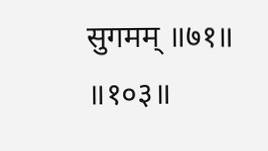सुगमम् ॥७१॥
॥१०३॥